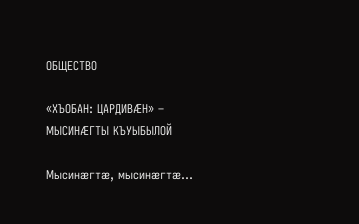ОБЩЕСТВО

«ХЪОБАН: ЦАРДИВÆН» – МЫСИНÆГТЫ КЪУЫБЫЛОЙ

Мысинæгтæ, мысинæгтæ…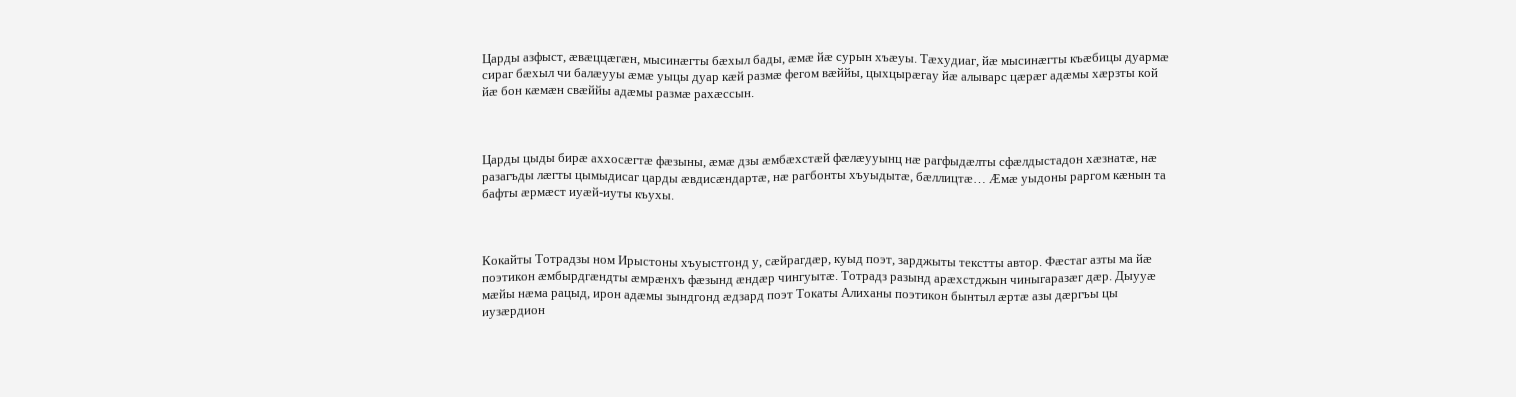Царды азфыст, æвæццæгæн, мысинæгты бæхыл бады, æмæ йæ сурын хъæуы. Тæхудиаг, йæ мысинæгты къæбицы дуармæ сираг бæхыл чи балæууы æмæ уыцы дуар кæй размæ фегом вæййы, цыхцырæгау йæ алыварс цæрæг адæмы хæрзты кой йæ бон кæмæн свæййы адæмы размæ рахæссын.



Царды цыды бирæ аххосæгтæ фæзыны, æмæ дзы æмбæхстæй фæлæууынц нæ рагфыдæлты сфæлдыстадон хæзнатæ, нæ разагъды лæгты цымыдисаг царды æвдисæндартæ, нæ рагбонты хъуыдытæ, бæллицтæ… Æмæ уыдоны раргом кæнын та бафты æрмæст иуæй-иуты къухы.



Кокайты Тотрадзы ном Ирыстоны хъуыстгонд у, сæйрагдæр, куыд поэт, зарджыты текстты автор. Фæстаг азты ма йæ поэтикон æмбырдгæндты æмрæнхъ фæзынд æндæр чингуытæ. Тотрадз разынд арæхстджын чиныгаразæг дæр. Дыууæ мæйы нæма рацыд, ирон адæмы зындгонд æдзард поэт Токаты Алиханы поэтикон бынтыл æртæ азы дæргъы цы иузæрдион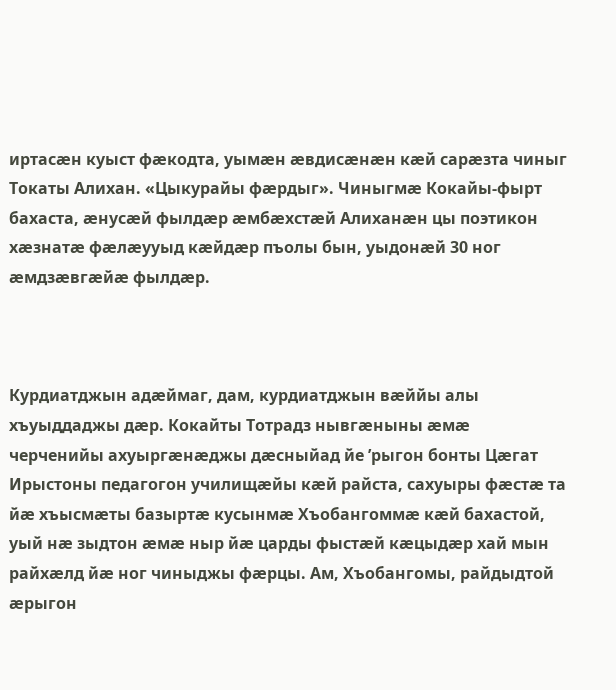иртасæн куыст фæкодта, уымæн æвдисæнæн кæй сарæзта чиныг Токаты Алихан. «Цыкурайы фæрдыг». Чиныгмæ Кокайы-фырт бахаста, æнусæй фылдæр æмбæхстæй Алиханæн цы поэтикон хæзнатæ фæлæууыд кæйдæр пъолы бын, уыдонæй 30 ног æмдзæвгæйæ фылдæр.



Курдиатджын адæймаг, дам, курдиатджын вæййы алы хъуыддаджы дæр. Кокайты Тотрадз нывгæныны æмæ черченийы ахуыргæнæджы дæсныйад йе ’рыгон бонты Цæгат Ирыстоны педагогон училищæйы кæй райста, сахуыры фæстæ та йæ хъысмæты базыртæ кусынмæ Хъобангоммæ кæй бахастой, уый нæ зыдтон æмæ ныр йæ царды фыстæй кæцыдæр хай мын райхæлд йæ ног чиныджы фæрцы. Ам, Хъобангомы, райдыдтой æрыгон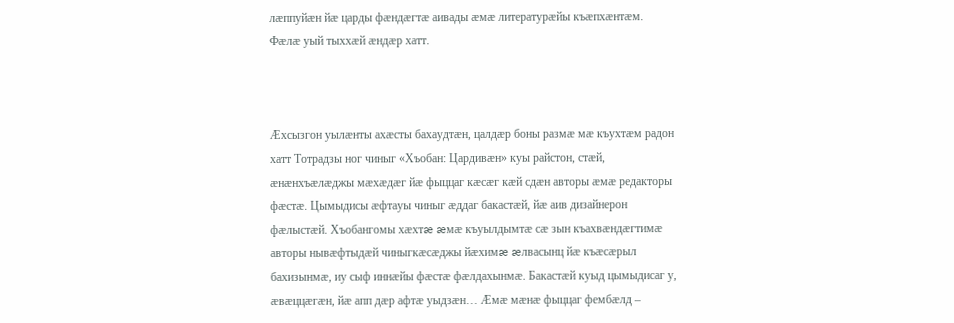лæппуйæн йæ царды фæндæгтæ аивады æмæ литературæйы къæпхæнтæм. Фæлæ уый тыххæй æндæр хатт.



Æхсызгон уылæнты ахæсты бахаудтæн, цалдæр боны размæ мæ къухтæм радон хатт Тотрадзы ног чиныг «Хъобан: Цардивæн» куы райстон, стæй, æнæнхъæлæджы мæхæдæг йæ фыццаг кæсæг кæй сдæн авторы æмæ редакторы фæстæ. Цымыдисы æфтауы чиныг æддаг бакастæй, йæ аив дизайнерон фæлыстæй. Хъобангомы хæхтæ æмæ къуылдымтæ сæ зын къахвæндæгтимæ авторы нывæфтыдæй чиныгкæсæджы йæхимæ æлвасынц йæ къæсæрыл бахизынмæ, иу сыф иннæйы фæстæ фæлдахынмæ. Бакастæй куыд цымыдисаг у, æвæццæгæн, йæ апп дæр афтæ уыдзæн… Æмæ мæнæ фыццаг фембæлд –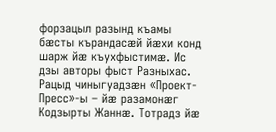форзацыл разынд къамы бæсты кърандасæй йæхи конд шарж йæ къухфыстимæ. Ис дзы авторы фыст Разныхас. Рацыд чиныгуадзæн «Проект-Пресс»-ы – йæ разамонæг Кодзырты Жаннæ. Тотрадз йæ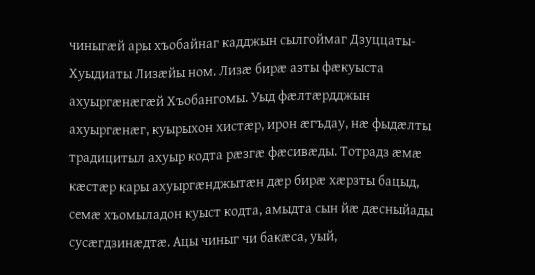чиныгæй ары хъобайнаг кадджын сылгоймаг Дзуццаты-Хуыдиаты Лизæйы ном. Лизæ бирæ азты фæкуыста ахуыргæнæгæй Хъобангомы. Уыд фæлтæрдджын ахуыргæнæг, куырыхон хистæр, ирон æгъдау, нæ фыдæлты традицитыл ахуыр кодта рæзгæ фæсивæды. Тотрадз æмæ кæстæр кары ахуыргæнджытæн дæр бирæ хæрзты бацыд, семæ хъомыладон куыст кодта, амыдта сын йæ дæсныйады сусæгдзинæдтæ. Ацы чиныг чи бакæса, уый,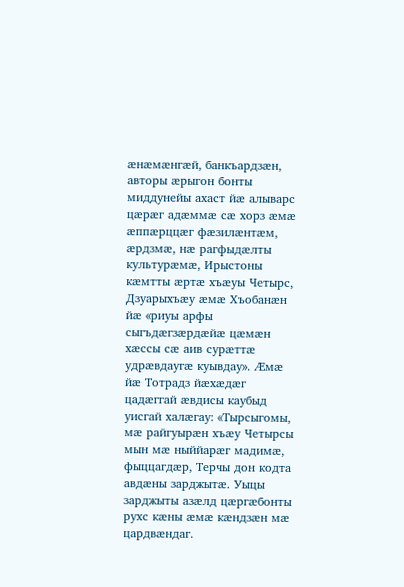æнæмæнгæй, банкъардзæн, авторы æрыгон бонты миддунейы ахаст йæ алыварс цæрæг адæммæ сæ хорз æмæ æппæрццæг фæзилæнтæм, æрдзмæ, нæ рагфыдæлты культурæмæ, Ирыстоны кæмтты æртæ хъæуы Четырс, Дзуарыхъæу æмæ Хъобанæн йæ «риуы арфы сыгъдæгзæрдæйæ цæмæн хæссы сæ аив сурæттæ удрæвдаугæ куывдау». Æмæ йæ Тотрадз йæхæдæг цадæггай æвдисы каубыд уисгай халæгау: «Тырсыгомы, мæ райгуырæн хъæу Четырсы мын мæ ныййарæг мадимæ, фыццагдæр, Терчы дон кодта авдæны зарджытæ. Уыцы зарджыты азæлд цæргæбонты рухс кæны æмæ кæндзæн мæ цардвæндаг.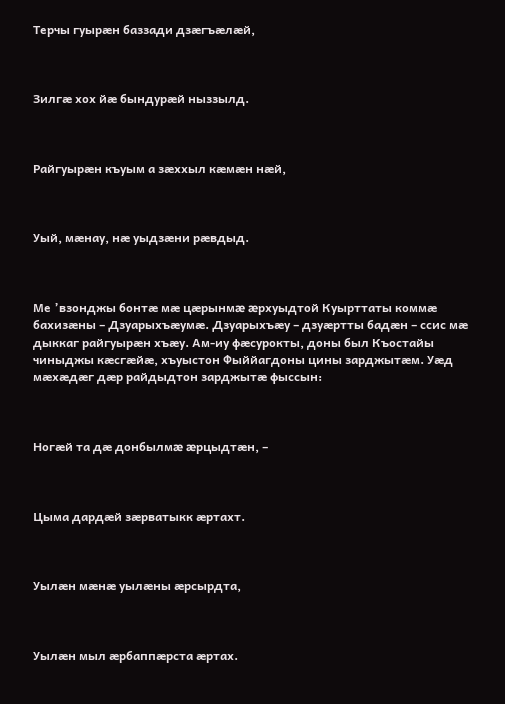Терчы гуырæн баззади дзæгъæлæй,



Зилгæ хох йæ бындурæй ныззылд.



Райгуырæн къуым а зæххыл кæмæн нæй,



Уый, мæнау, нæ уыдзæни рæвдыд.



Ме ’взонджы бонтæ мæ цæрынмæ æрхуыдтой Куырттаты коммæ бахизæны – Дзуарыхъæумæ. Дзуарыхъæу – дзуæртты бадæн – ссис мæ дыккаг райгуырæн хъæу. Ам-иу фæсурокты, доны был Къостайы чиныджы кæсгæйæ, хъуыстон Фыййагдоны цины зарджытæм. Уæд мæхæдæг дæр райдыдтон зарджытæ фыссын:



Ногæй та дæ донбылмæ æрцыдтæн, –



Цыма дардæй зæрватыкк æртахт.



Уылæн мæнæ уылæны æрсырдта,



Уылæн мыл æрбаппæрста æртах.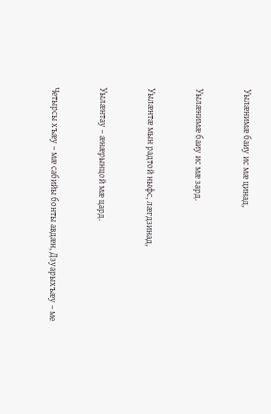Уылæнимæ баиу ис мæ цинад,



Уылæнимæ баиу ис мæ зард.



Уылæнтæ мын радтой ныфс, лæгдзинад,



Уылæнтау – æнæрынцой мæ цард.



Четырсы хъæу – мæ сабийы бонты авдæн, Дзуарыхъæу – ме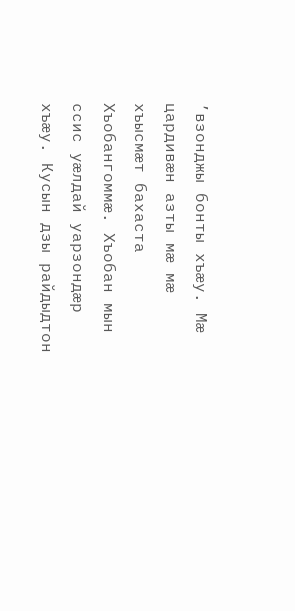’взонджы бонты хъæу. Мæ цардивæн азты мæ мæ хъысмæт бахаста Хъобангоммæ. Хъобан мын ссис уæлдай уарзондæр хъæу. Кусын дзы райдыдтон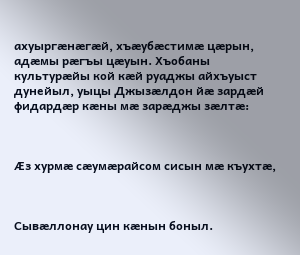ахуыргæнæгæй, хъæубæстимæ цæрын, адæмы рæгъы цæуын. Хъобаны культурæйы кой кæй руаджы айхъуыст дунейыл, уыцы Джызæлдон йæ зардæй фидардæр кæны мæ зарæджы зæлтæ:



Æз хурмæ сæумæрайсом сисын мæ къухтæ,



Сывæллонау цин кæнын боныл.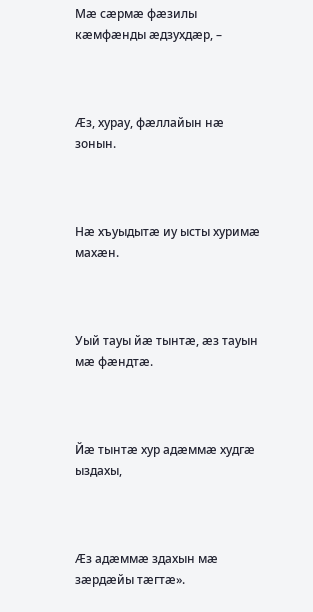Мæ сæрмæ фæзилы кæмфæнды æдзухдæр, –



Æз, хурау, фæллайын нæ зонын.



Нæ хъуыдытæ иу ысты хуримæ махæн.



Уый тауы йæ тынтæ, æз тауын мæ фæндтæ.



Йæ тынтæ хур адæммæ худгæ ыздахы,



Æз адæммæ здахын мæ зæрдæйы тæгтæ».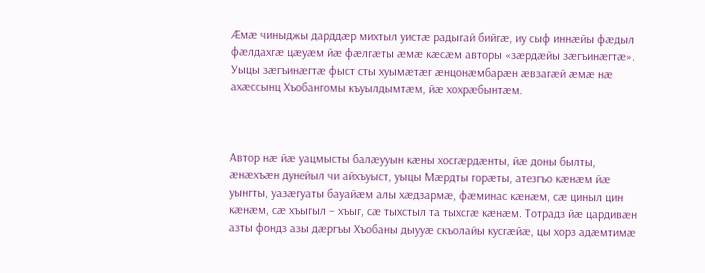Æмæ чиныджы дарддæр михтыл уистæ радыгай бийгæ, иу сыф иннæйы фæдыл фæлдахгæ цæуæм йæ фæлгæты æмæ кæсæм авторы «зæрдæйы зæгъинæгтæ». Уыцы зæгъинæгтæ фыст сты хуымæтæг æнцонæмбарæн æвзагæй æмæ нæ ахæссынц Хъобангомы къуылдымтæм, йæ хохрæбынтæм.



Автор нæ йæ уацмысты балæууын кæны хосгæрдæнты, йæ доны былты, æнæхъæн дунейыл чи айхъуыст, уыцы Мæрдты горæты, атезгъо кæнæм йæ уынгты, уазæгуаты бауайæм алы хæдзармæ, фæминас кæнæм, сæ циныл цин кæнæм, сæ хъыгыл – хъыг, сæ тыхстыл та тыхсгæ кæнæм. Тотрадз йæ цардивæн азты фондз азы дæргъы Хъобаны дыууæ скъолайы кусгæйæ, цы хорз адæмтимæ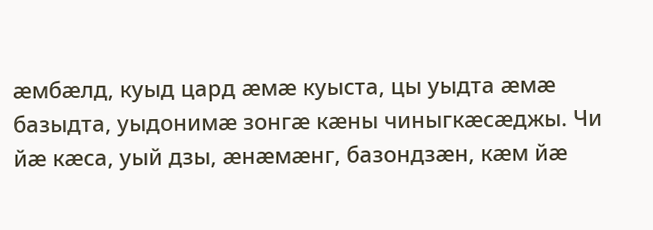æмбæлд, куыд цард æмæ куыста, цы уыдта æмæ базыдта, уыдонимæ зонгæ кæны чиныгкæсæджы. Чи йæ кæса, уый дзы, æнæмæнг, базондзæн, кæм йæ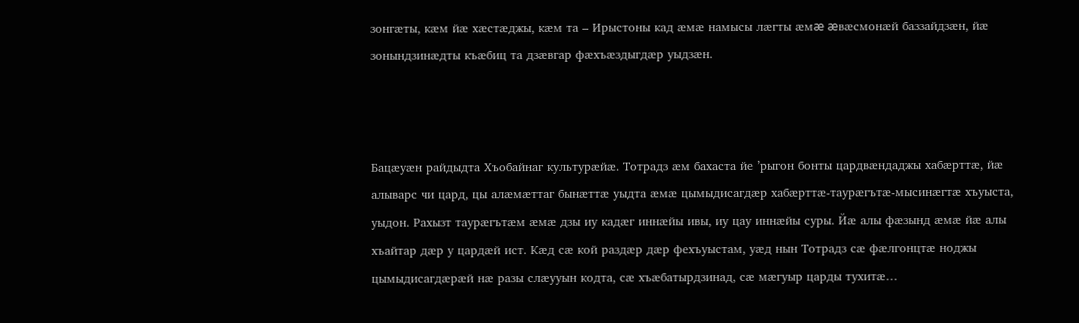зонгæты, кæм йæ хæстæджы, кæм та – Ирыстоны кад æмæ намысы лæгты æмæ æвæсмонæй баззайдзæн, йæ зонындзинæдты къæбиц та дзæвгар фæхъæздыгдæр уыдзæн.



Бацæуæн райдыдта Хъобайнаг культурæйæ. Тотрадз æм бахаста йе ’рыгон бонты цардвæндаджы хабæрттæ, йæ алыварс чи цард, цы алӕмӕттаг бынæттæ уыдта æмæ цымыдисагдæр хабæрттæ-таурæгътæ-мысинæгтæ хъуыста, уыдон. Рахызт таурæгътæм æмæ дзы иу кадæг иннæйы ивы, иу цау иннæйы суры. Йæ алы фæзынд æмæ йæ алы хъайтар дæр у цардæй ист. Кæд сæ кой раздæр дæр фехъуыстам, уæд нын Тотрадз сæ фæлгонцтæ ноджы цымыдисагдæрæй нæ разы слæууын кодта, сæ хъæбатырдзинад, сæ мæгуыр царды тухитæ…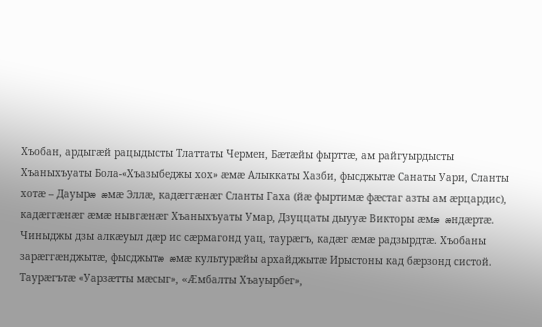Хъобан, ардыгæй рацыдысты Тлаттаты Чермен, Бæтæйы фырттæ, ам райгуырдысты Хъаныхъуаты Бола-«Хъазыбеджы хох» æмæ Алыккаты Хазби, фысджытæ Санаты Уари, Сланты хотæ – Дауырæ æмæ Эллæ, кадæггæнæг Сланты Гаха (йæ фыртимæ фæстаг азты ам æрцардис), кадæггæнæг æмæ нывгæнæг Хъаныхъуаты Умар, Дзуццаты дыууæ Викторы æмæ æндæртæ. Чиныджы дзы алкæуыл дæр ис сæрмагонд уац, таурæгъ, кадæг æмæ радзырдтæ. Хъобаны зарæггæнджытæ, фысджытæ æмæ культурæйы архайджытæ Ирыстоны кад бæрзонд систой. Таурæгътæ «Уарзæтты мæсыг», «Æмбалты Хъауырбег»,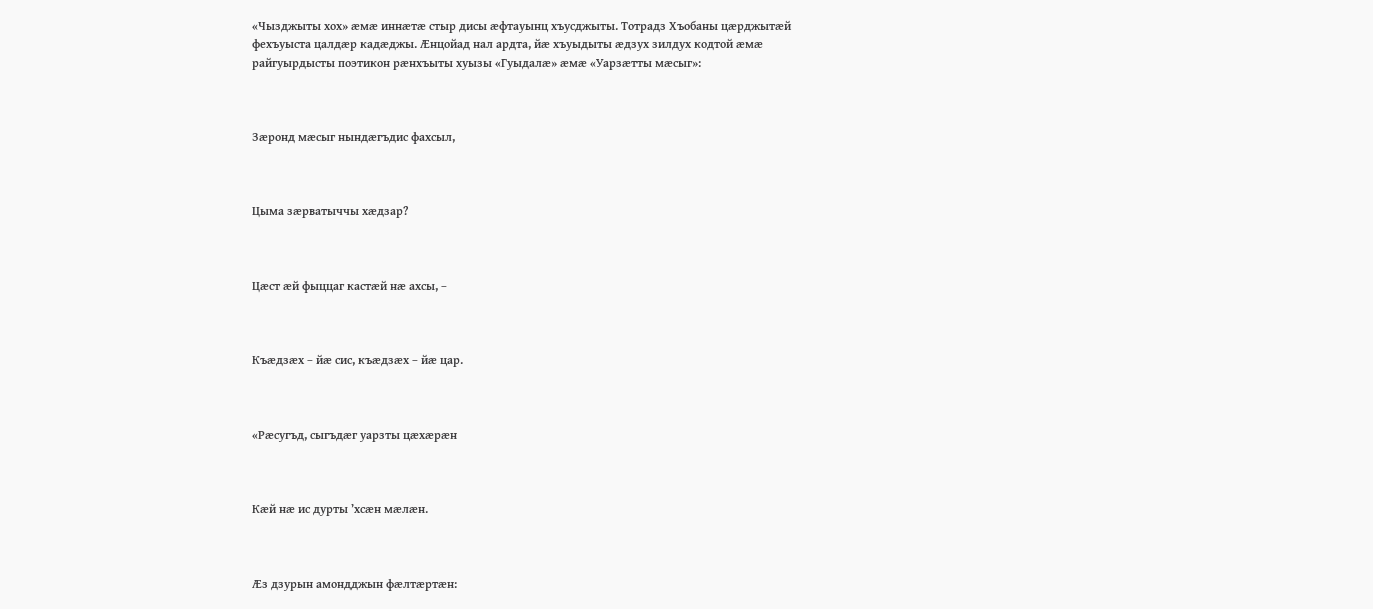«Чызджыты хох» æмæ иннæтæ стыр дисы æфтауынц хъусджыты. Тотрадз Хъобаны цæрджытæй фехъуыста цалдæр кадæджы. Æнцойад нал ардта, йæ хъуыдыты æдзух зилдух кодтой æмæ райгуырдысты поэтикон рæнхъыты хуызы «Гуыдалæ» æмæ «Уарзæтты мæсыг»:



Зæронд мæсыг нындæгъдис фахсыл,



Цыма зæрватыччы хæдзар?



Цæст æй фыццаг кастæй нæ ахсы, –



Къæдзæх – йæ сис, къæдзæх – йæ цар.



«Рæсугъд, сыгъдæг уарзты цæхæрæн



Кæй нæ ис дурты ’хсæн мæлæн.



Æз дзурын амондджын фæлтæртæн: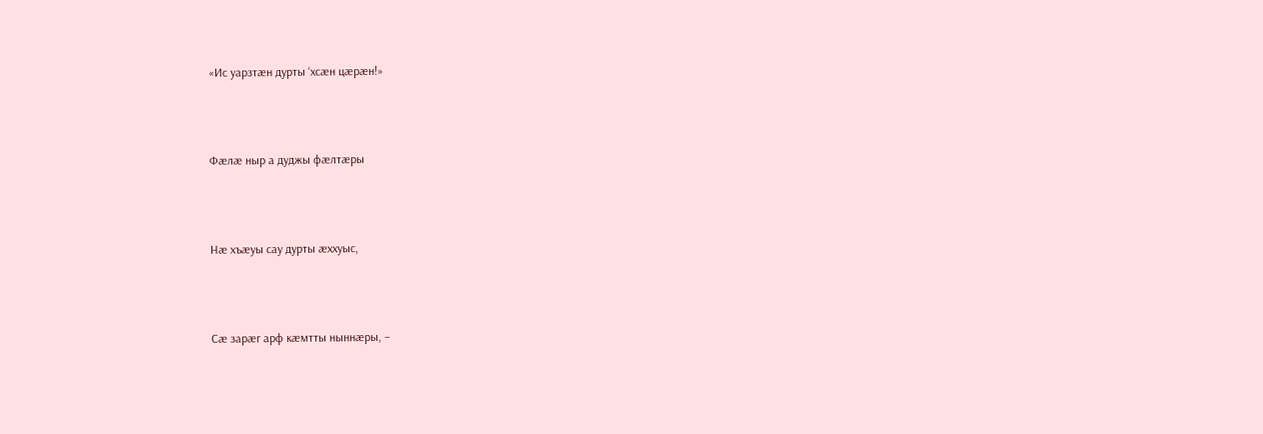«Ис уарзтæн дурты ‘хсæн цæрæн!»



Фæлæ ныр а дуджы фæлтæры



Нæ хъæуы сау дурты æххуыс,



Сæ зарæг арф кæмтты ныннæры, –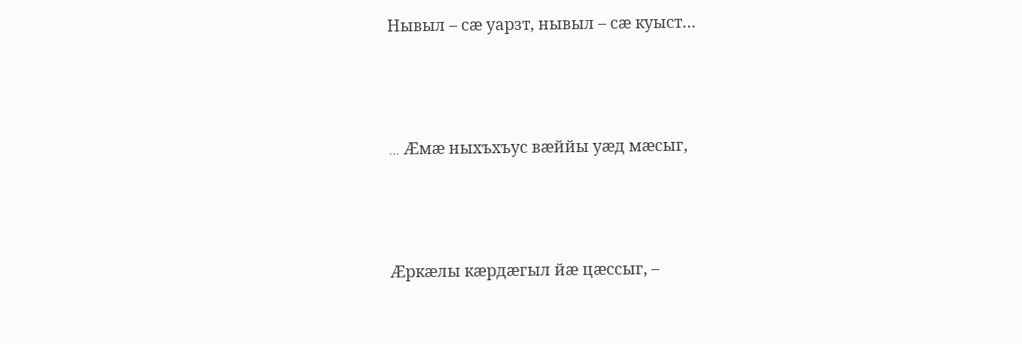Нывыл – сæ уарзт, нывыл – сæ куыст…



… Æмæ ныхъхъус вæййы уæд мæсыг,



Æркæлы кæрдæгыл йæ цæссыг, –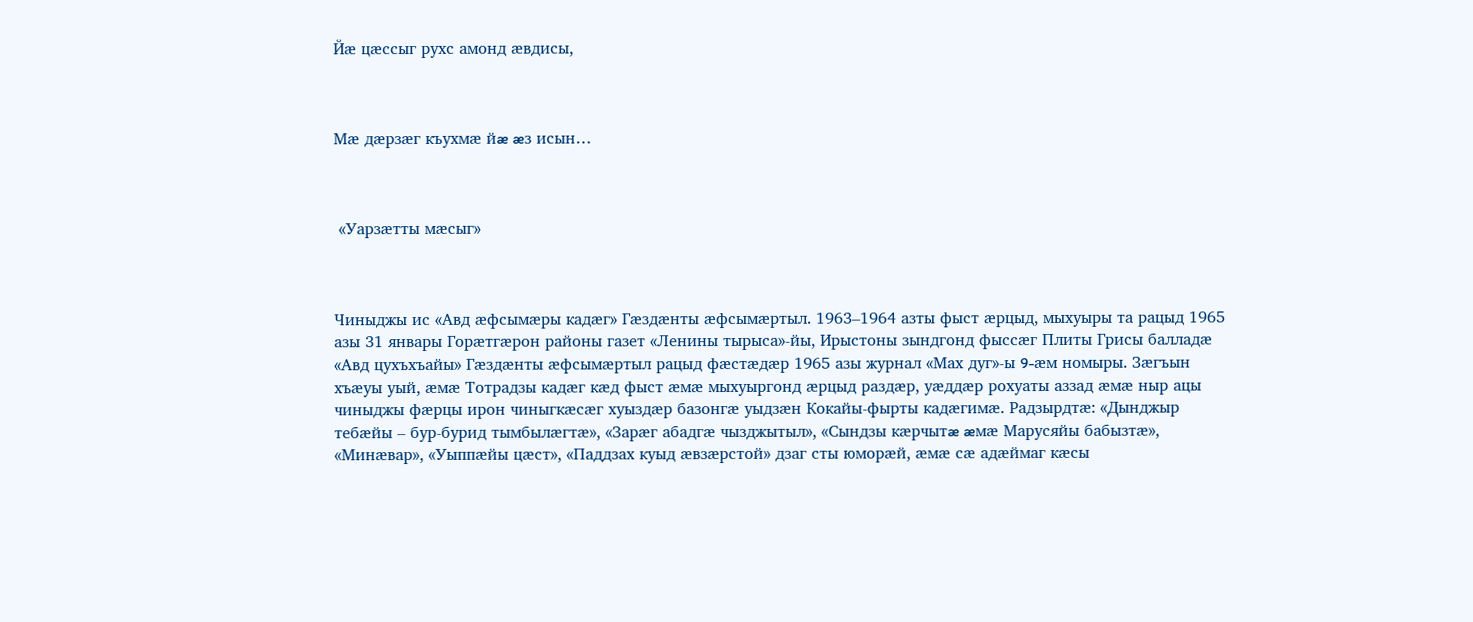Йæ цæссыг рухс амонд æвдисы,



Мæ дæрзæг къухмæ йæ æз исын…



 «Уарзæтты мæсыг»



Чиныджы ис «Авд æфсымæры кадæг» Гæздæнты æфсымæртыл. 1963–1964 азты фыст æрцыд, мыхуыры та рацыд 1965 азы 31 январы Горæтгæрон районы газет «Ленины тырыса»-йы, Ирыстоны зындгонд фыссæг Плиты Грисы балладæ «Авд цухъхъайы» Гæздæнты æфсымæртыл рацыд фæстæдæр 1965 азы журнал «Мах дуг»-ы 9-æм номыры. Зæгъын хъæуы уый, æмæ Тотрадзы кадæг кæд фыст æмæ мыхуыргонд æрцыд раздæр, уæддæр рохуаты аззад æмæ ныр ацы чиныджы фæрцы ирон чиныгкæсæг хуыздæр базонгæ уыдзæн Кокайы-фырты кадæгимæ. Радзырдтæ: «Дынджыр тебæйы – бур-бурид тымбылæгтæ», «Зарæг абадгæ чызджытыл», «Сындзы кæрчытæ æмæ Марусяйы бабызтæ», «Минæвар», «Уыппæйы цæст», «Паддзах куыд æвзæрстой» дзаг сты юморæй, æмæ сæ адæймаг кæсы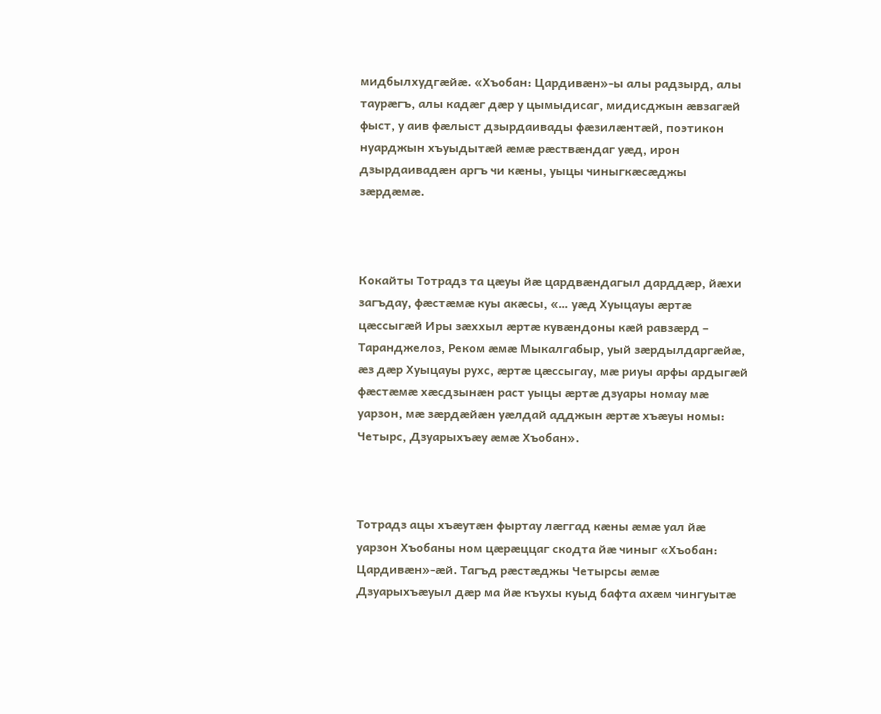мидбылхудгæйæ. «Хъобан: Цардивæн»-ы алы радзырд, алы таурæгъ, алы кадæг дæр у цымыдисаг, мидисджын æвзагæй фыст, у аив фæлыст дзырдаивады фæзилæнтæй, поэтикон нуарджын хъуыдытæй æмæ рæствæндаг уæд, ирон дзырдаивадæн аргъ чи кæны, уыцы чиныгкæсæджы зæрдæмæ.



Кокайты Тотрадз та цæуы йæ цардвæндагыл дарддæр, йæхи загъдау, фæстæмæ куы акæсы, «… уæд Хуыцауы æртæ цæссыгæй Иры зæххыл æртæ кувæндоны кæй равзæрд – Таранджелоз, Реком æмæ Мыкалгабыр, уый зæрдылдаргæйæ, æз дæр Хуыцауы рухс, æртæ цæссыгау, мæ риуы арфы ардыгæй фæстæмæ хæсдзынæн раст уыцы æртæ дзуары номау мæ уарзон, мæ зæрдæйæн уæлдай адджын æртæ хъæуы номы: Четырс, Дзуарыхъæу æмæ Хъобан».



Тотрадз ацы хъæутæн фыртау лæггад кæны æмæ уал йæ уарзон Хъобаны ном цæрæццаг скодта йæ чиныг «Хъобан: Цардивæн»-æй. Тагъд рæстæджы Четырсы æмæ Дзуарыхъæуыл дæр ма йæ къухы куыд бафта ахæм чингуытæ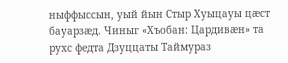ныффыссын, уый йын Стыр Хуыцауы цæст бауарзæд. Чиныг «Хъобан: Цардивæн» та рухс федта Дзуццаты Таймураз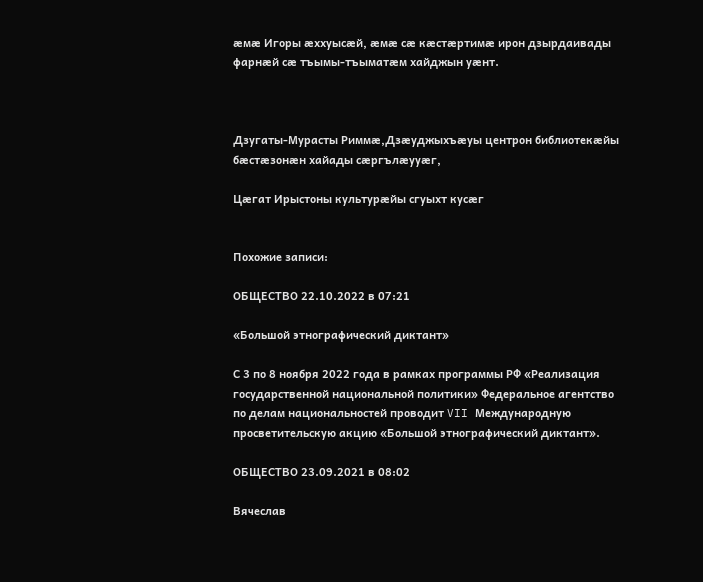æмæ Игоры æххуысæй, æмæ сæ кæстæртимæ ирон дзырдаивады фарнæй сæ тъымы-тъыматæм хайджын уæнт.



Дзугаты-Мурасты Риммæ,Дзæуджыхъæуы центрон библиотекæйы бæстæзонæн хайады сæргълæууæг,

Цæгат Ирыстоны культурæйы сгуыхт кусæг


Похожие записи:

ОБЩЕСТВО 22.10.2022 в 07:21

«Большой этнографический диктант»

С 3 по 8 ноября 2022 года в рамках программы РФ «Реализация государственной национальной политики» Федеральное агентство по делам национальностей проводит VII Международную просветительскую акцию «Большой этнографический диктант».

ОБЩЕСТВО 23.09.2021 в 08:02

Вячеслав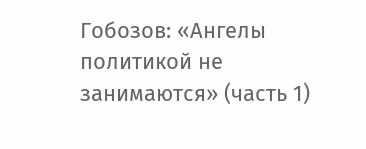Гобозов: «Ангелы политикой не занимаются» (часть 1)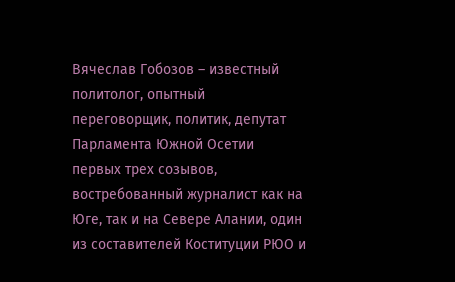Вячеслав Гобозов – известный политолог, опытный переговорщик, политик, депутат Парламента Южной Осетии первых трех созывов, востребованный журналист как на Юге, так и на Севере Алании, один из составителей Коституции РЮО и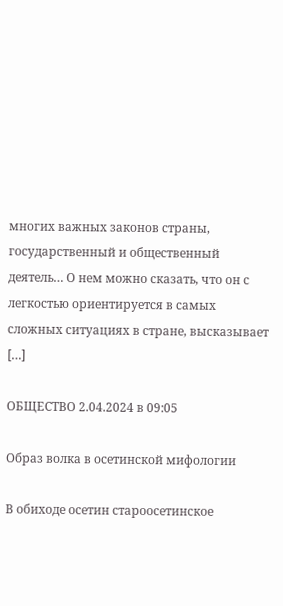многих важных законов страны, государственный и общественный деятель… О нем можно сказать, что он с легкостью ориентируется в самых сложных ситуациях в стране, высказывает […]

ОБЩЕСТВО 2.04.2024 в 09:05

Образ волка в осетинской мифологии

В обиходе осетин староосетинское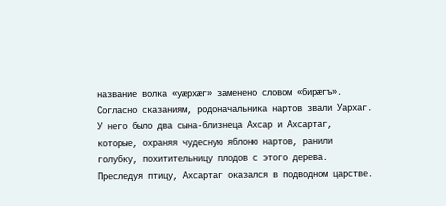название волка «уæрхæг» заменено словом «бирæгъ». Согласно сказаниям, родоначальника нартов звали Уархаг. У него было два сына-близнеца Ахсар и Ахсартаг, которые, охраняя чудесную яблоню нартов, ранили голубку, похитительницу плодов с этого дерева. Преследуя птицу, Ахсартаг оказался в подводном царстве.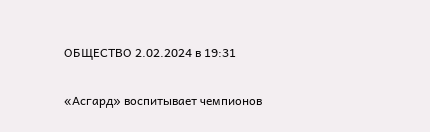ОБЩЕСТВО 2.02.2024 в 19:31

«Асгард» воспитывает чемпионов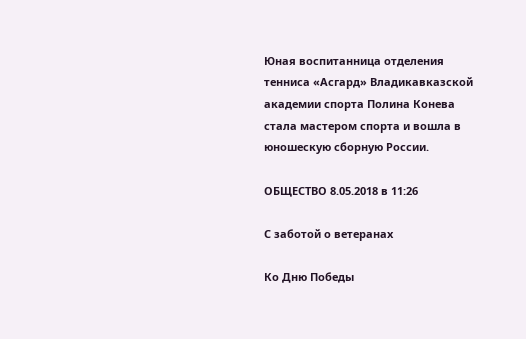Юная воспитанница отделения тенниса «Асгард» Владикавказской академии спорта Полина Конева стала мастером спорта и вошла в юношескую сборную России.

ОБЩЕСТВО 8.05.2018 в 11:26

С заботой о ветеранах

Ко Дню Победы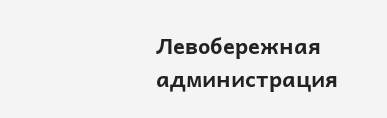Левобережная администрация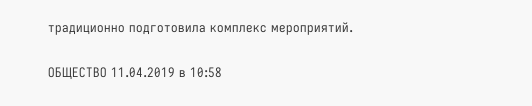традиционно подготовила комплекс мероприятий.

ОБЩЕСТВО 11.04.2019 в 10:58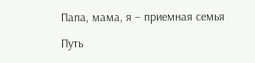Папа, мама, я – приемная семья

Путь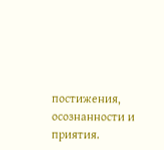постижения, осознанности и приятия.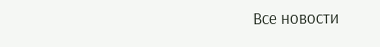Все новости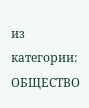из категории: ОБЩЕСТВО